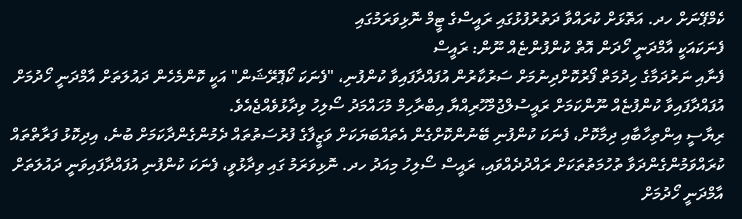ކެމްޕޭނަށް ހދ. އަތޮޅަށް ކުރައްވާ ދަތުރުފުޅުގައި ރައީސްގެ ޓީމް ނޮޅިވަރަމުގައި
ފެނަކައަކީ އާމްދަނީ ހޯދަން އޮތް ކުންފުންޏެއް ނޫން: ރައީސް
ފެނާއި ނަރުދަމާގެ ހިދުމަތް ފޯރުކޮށްދިނުމަށް ސަރުކާރުން އުފައްދާފައިވާ ކުންފުނި، "ފެނަކަ ކޯޕޮރޭޝަން" އަކީ ކޮންމެހެން ދައުލަތަށް އާމްދަނީ ހޯދުމަށް އުފައްދާފައިވާ ކުންފުޏެއް ނޫންކަމަށް ރައީސުލްޖުމްހޫރިއްޔާ އިބްރާހިމް މުހައްމަދު ސޯލިހު ވިދާޅުވެއްޖެއެވެ.
ރިޔާސީ އިންތިހާބާއި ދިމާކޮށް، ފެނަކަ ކުންފުނި ބޭނުންކޮށްގެން އެތައްބަޔަކަށް ވަޒީފާގެ ފުރުސަތުތައް ދެމުންގެންދާކަމަށް ބުނެ، އިދިކޮޅު ފަރާތްތައް ކުރައްވަމުންގެންދަވާ ތުހުމަތުތަކަށް ރައްދުދެއްވައި، ރައީސް ސޯލިހު މިއަދު ހދ. ނޮޅިވަރަމު ގައި ވިދާޅުވީ، ފެނަކަ ކުންފުނި އުފައްދާފައިވަނީ ދައުލަތަށް އާމްދަނީ ހޯދުމަށް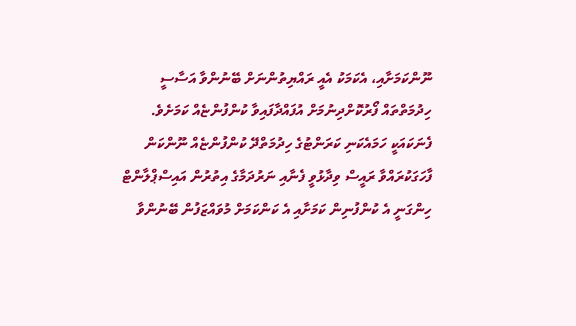ނޫންކަމަށާއި، އެކަމަކު އެއީ ރައްޔިތުންނަށް ބޭނުންވާ އަސާސީ ހިދުމަތްތައް ފޯރުކޮށްދިނުމަށް އުފައްދާފައިވާ ކުންފުންޏެއް ކަމަށެވެ.
ފެނަކައަކީ ހަމައެކަނި ކަރަންޓުގެ ހިދުމަތްދޭ ކުންފުންޏެއް ނޫންކަން ފާހަގަކުރައްވާ ރައީސް ވިދާޅުވީ ފެނާއި ނަރުދަމާގެ އިތުރުން އައިސްޕްލާންޓް ހިންގަނީ އެ ކުންފުނިން ކަމަށާއި އެ ކަންކަމަށް މުވައްޒަފުން ބޭނުންވާ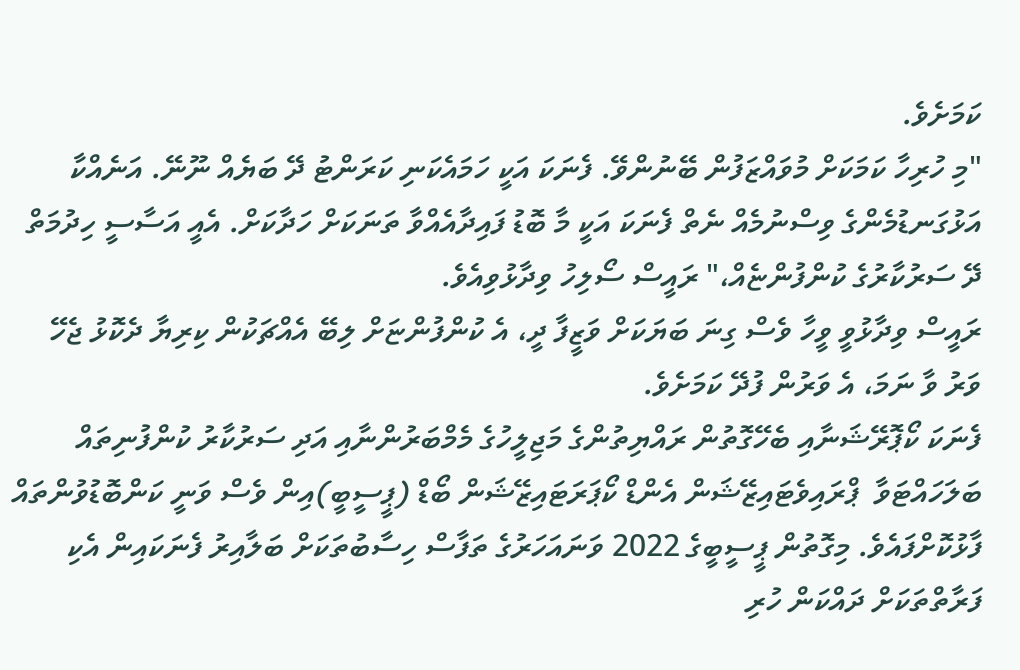ކަމަށެވެ.
"މި ހުރިހާ ކަމަކަށް މުވައްޒަފުން ބޭނުންވޭ. ފެނަކަ އަކީ ހަމައެކަނި ކަރަންޓު ދޭ ބަޔެއް ނޫނޭ. އަނެއްކާ އަޅުގަނޑުމެންގެ ވިސްނުމެއް ނެތް ފެނަކަ އަކީ މާ ބޮޑު ފައިދާއެއްވާ ތަނަކަށް ހަދާކަށް. އެއީ އަސާސީ ހިދުމަތް ދޭ ސަރުކާރުގެ ކުންފުންޏެއް،" ރައީސް ސޯލިހު ވިދާޅުވިއެވެ.
ރައީސް ވިދާޅުވީ ވީހާ ވެސް ގިނަ ބަޔަކަށް ވަޒީފާ ދީ، އެ ކުންފުންޏަށް ލިބޭ އެއްޗަކުން ކިރިޔާ ދެކޮޅު ޖެހޭ ވަރު ވާ ނަމަ، އެ ވަރުން ފުދޭ ކަމަށެވެ.
ފެނަކަ ކޯޕޮރޭޝަނާއި ބެހޭގޮތުން ރައްޔިތުންގެ މަޖިލީހުގެ މެމްބަރުންނާއި އަދި ސަރުކާރު ކުންފުނިތައް ބަލަހައްޓަވާ  ޕްރައިވެޓައިޒޭޝަން އެންޑް ކޯޕަރަޓައިޒޭޝަން ބޯޑް (ޕީސީބީ)އިން ވެސް ވަނީ ކަންބޮޑުވުންތައް ފާޅުކޮށްފައެވެ. މިގޮތުން ޕީސީބީގެ 2022 ވަނައަހަރުގެ ތަފާސް ހިސާބުތަކަށް ބަލާއިރު ފެނަކައިން އެކި ފަރާތްތަކަށް ދައްކަން ހުރި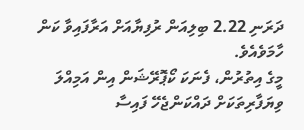ދަރަނި 2.22 ބިލިއަން ރުފިޔާއަށް އަރާފައިވާ ކަން ހާމަވެއެވެ.
މީގެ އިތުރުން، ފެނަކަ ކޯޕޮރޭޝަން އިން އަމިއްލަ ވިޔަފާރިތަކަށް ދައްކަންޖެހޭ ފައިސާ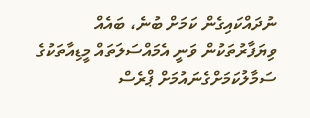ނުދައްކައިގެން ކަމަށް ބުނެ، ބައެއް ވިޔަފާރުތަކުން ވަނީ އެމައްސަލަތައް މީޑިއާތަކުގެ ސަމާލުކަމަށްގެނައުމަށް ޕްރެސް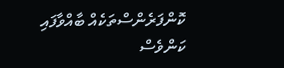ކޮންފަރެންސްތަކެއް ބާއްވާފައި ކަންވެސް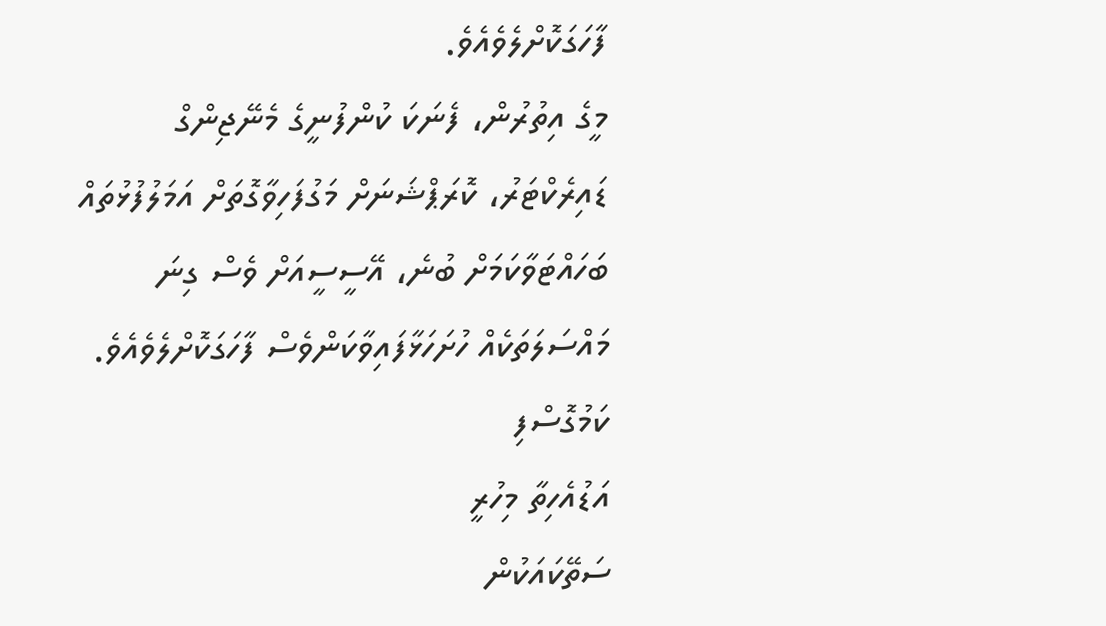ފާހަގަކޮށްލެވެއެވެ.
މީގެ އިތުރުން، ފެނަކަ ކުންފުނީގެ މެނޭޖިންގް ޑައިރެކްޓަރު، ކޮރަޕްޝަނަށް މަގުފަހިވާގޮތަށް އަމަލުފުޅުތައް ބަހައްޓަވާކަމަށް ބުނެ، އޭސީސީއަށް ވެސް ގިނަ މައްސަލަތަކެއް ހުށަހަޅާފައިވާކަންވެސް ފާހަގަކޮށްލެވެއެވެ.
ކަމުގޮސްފި
އަޑުއެހިތާ މިހުރީ
ސަތޭކައަކުން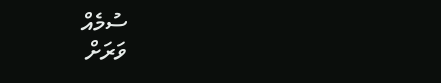ސުމެއް
ވަރަށް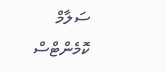ސަލާމް
ކޮމެންޓްސް